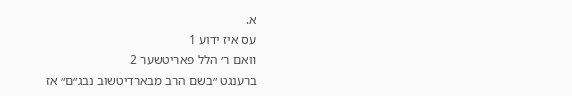א.
עס איז ידוע 1
װאם ר׳ הלל פאריטשער 2
ברענגט ״בשם הרב מבארדיטשוב נבג״ם״ אז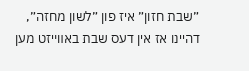״שבת חזון״ איז פון ״לשון מחזה״,
דהיינו אז אין דעס שבת באװײזט מען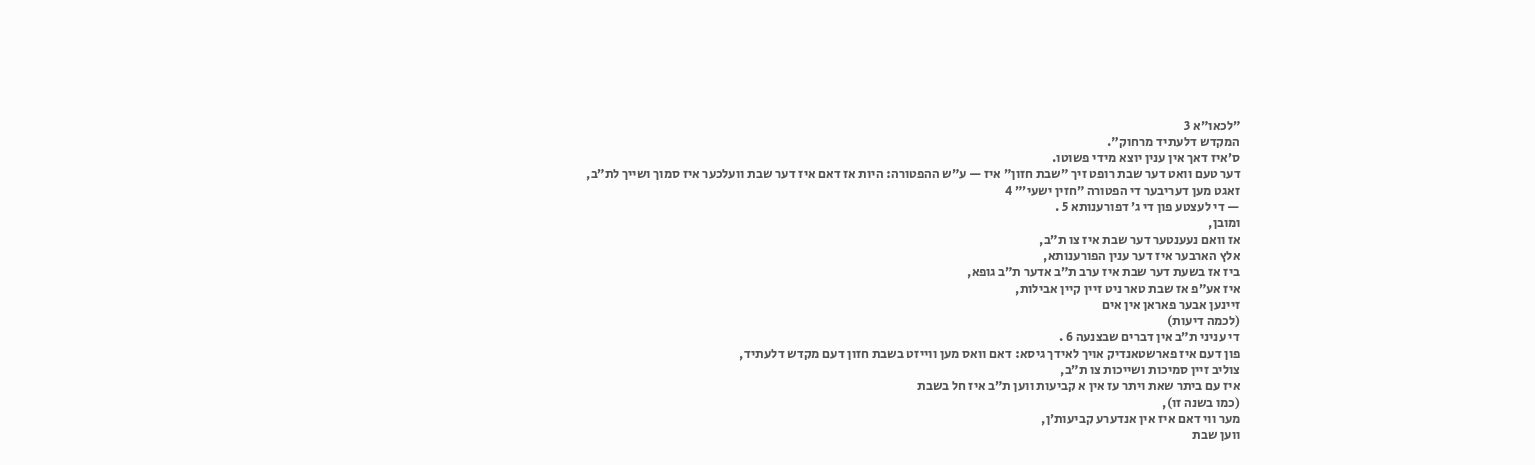״לכאו״א 3
המקדש דלעתיד מרחוק".
ס׳איז דאך אין ענין יוצא מידי פשוטו.
דער טעם וואט דער שבת רופט זיך ״שבת חזון״ איז — ע״ש ההפטורה: היות אז דאם איז דער שבת וועלכער איז סמוך ושייך לת״ב,
זאגט מען דעריבער די הפטורה ״חזין ישעי׳״ 4
— די לעצטע פון די ג׳ דפורענותא 5 .
ומובן,
אז וואם נעענטער דער שבת איז צו ת״ב,
אלץ הארבער איז דער ענין הפורענותא,
ביז אז בשעת דער שבת איז ערב ת״ב אדער ת״ב גופא,
איז אע״פ אז שבת טאר ניט זיין קיין אבילות,
זיינען אבער פאראן אין אים
(לכמה דיעות)
די עניני ת״ב אין דברים שבצנעה 6 .
פון דעם איז פארשטאנדיק אויך לאידך גיסא: דאם וואס מען ווייזט בשבת חזון דעם מקדש דלעתיד,
צוליב זיין סמיכות ושייכות צו ת״ב,
איז עם ביתר שאת ויתר עז אין א קביעות ווען ת״ב איז חל בשבת
(כמו בשנה זו),
מער ווי דאם איז אין אנדערע קביעות׳ן,
ווען שבת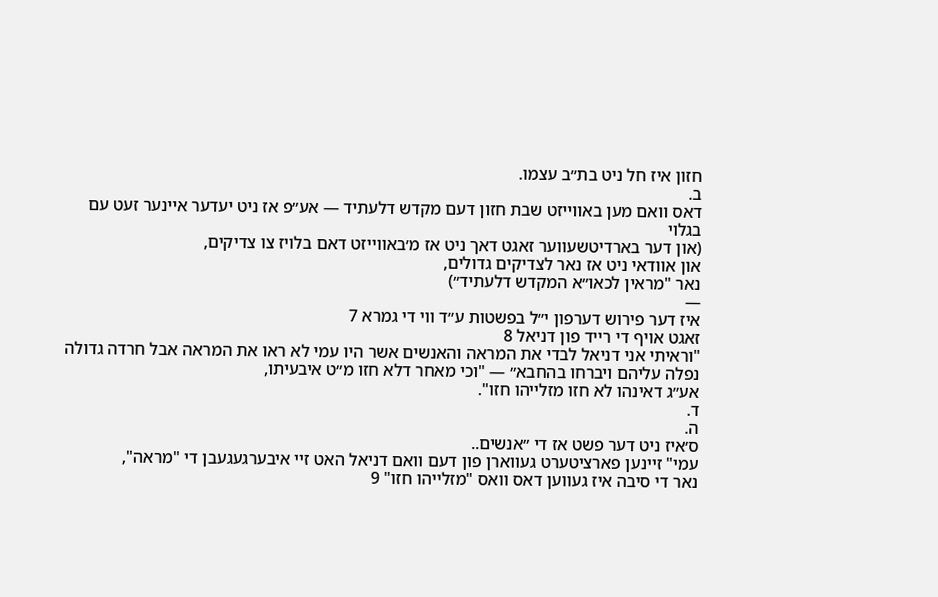חזון איז חל ניט בת״ב עצמו.
ב.
דאס וואם מען באווייזט שבת חזון דעם מקדש דלעתיד — אע״פ אז ניט יעדער איינער זעט עם בגלוי
(און דער בארדיטשעווער זאגט דאך ניט אז מ׳באווייזט דאם בלויז צו צדיקים,
און אוודאי ניט אז נאר לצדיקים גדולים,
נאר "מראין לכאו״א המקדש דלעתיד״)
—
איז דער פירוש דערפון י״ל בפשטות ע״ד ווי די גמרא 7
זאגט אויף די רייד פון דניאל 8
"וראיתי אני דניאל לבדי את המראה והאנשים אשר היו עמי לא ראו את המראה אבל חרדה גדולה נפלה עליהם ויברחו בהחבא״ — "וכי מאחר דלא חזו מ״ט איבעיתו,
אע״ג דאינהו לא חזו מזלייהו חזו".
ד.
ה.
ס׳איז ניט דער פשט אז די ״אנשים..
עמי" זיינען פארציטערט געווארן פון דעם וואם דניאל האט זיי איבערגעגעבן די "מראה",
נאר די סיבה איז געווען דאס וואס "מזלייהו חזו" 9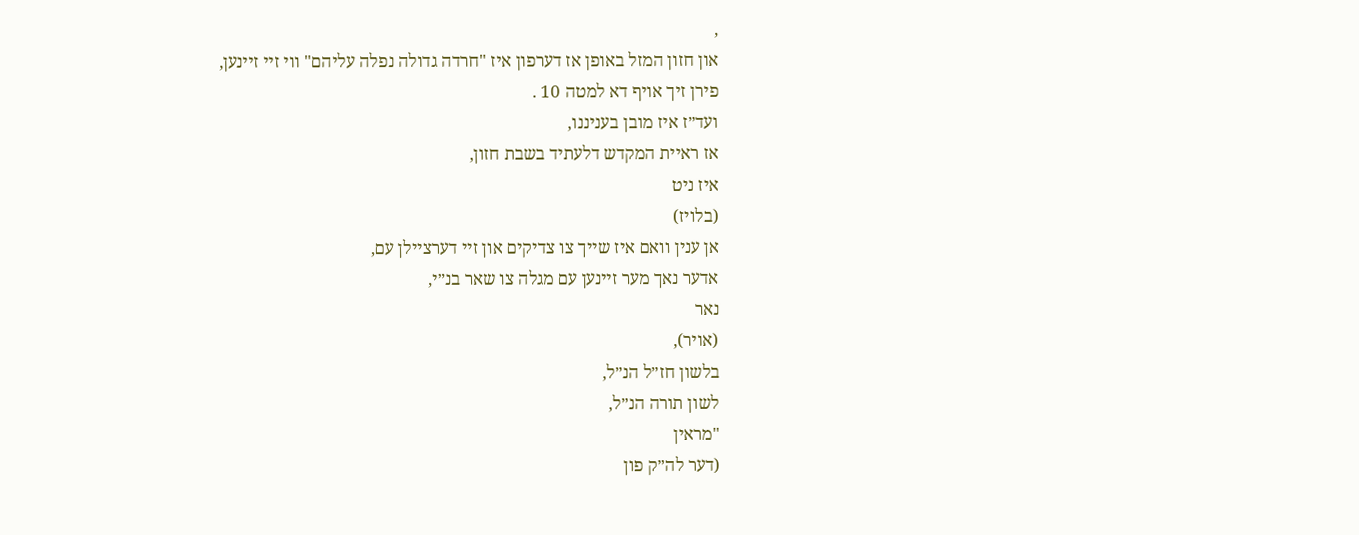,
און חזון המזל באופן אז דערפון איז "חרדה גדולה נפלה עליהם" ווי זיי זיינען,
פירן זיך אויף דא למטה 10 .
ועד״ז איז מובן בעניננו,
אז ראיית המקדש דלעתיד בשבת חזון,
איז ניט
(בלויז)
אן ענין וואם איז שייך צו צדיקים און זיי דערציילן עם,
אדער נאך מער זיינען עם מגלה צו שאר בנ״י,
נאר
(אויר),
בלשון חז״ל הנ״ל,
לשון תורה הנ״ל,
"מראין
(דער לה״ק פון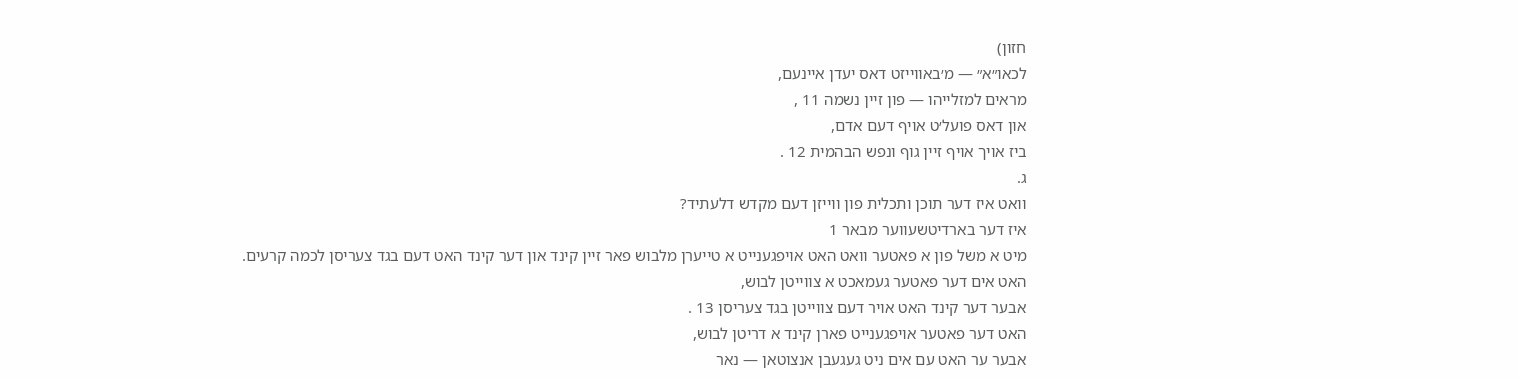חזון)
לכאו״א״ — מ׳באווייזט דאס יעדן איינעם,
מראים למזלייהו — פון זיין נשמה 11 ,
און דאס פועל׳ט אויף דעם אדם,
ביז אויך אויף זיין גוף ונפש הבהמית 12 .
ג.
וואט איז דער תוכן ותכלית פון ווייזן דעם מקדש דלעתיד?
איז דער בארדיטשעווער מבאר 1
מיט א משל פון א פאטער וואט האט אויפגענייט א טייערן מלבוש פאר זיין קינד און דער קינד האט דעם בגד צעריסן לכמה קרעים.
האט אים דער פאטער געמאכט א צווייטן לבוש,
אבער דער קינד האט אויר דעם צווייטן בגד צעריסן 13 .
האט דער פאטער אויפגענייט פארן קינד א דריטן לבוש,
אבער ער האט עם אים ניט געגעבן אנצוטאן — נאר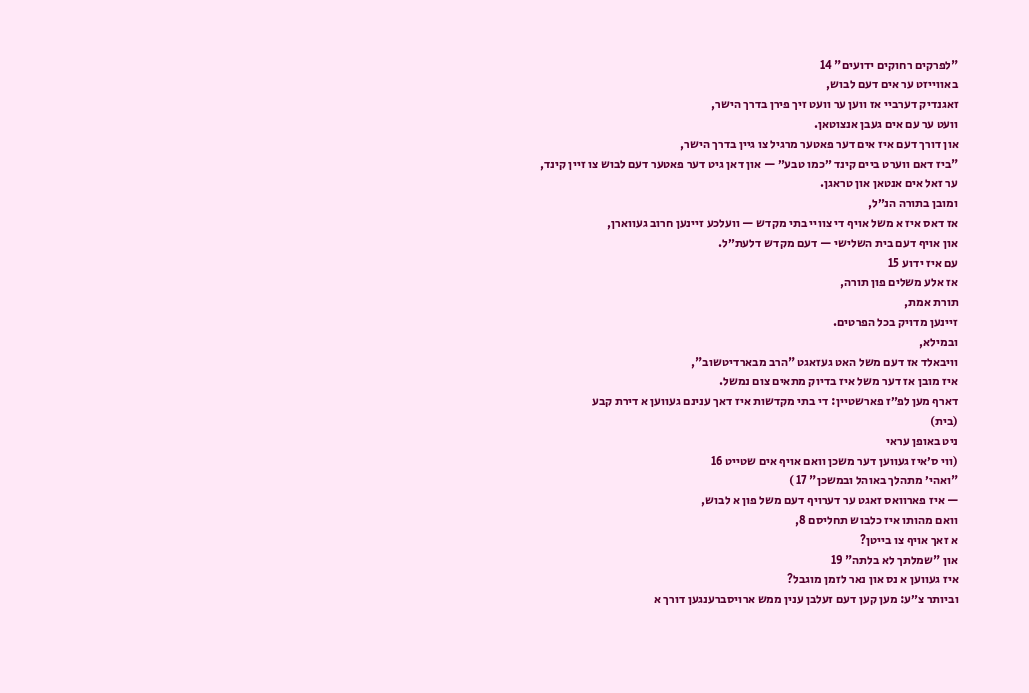"לפרקים רחוקים ידועים" 14
באווייזט ער אים דעם לבוש,
זאגנדיק דערביי אז ווען ער וועט זיך פירן בדרך הישר,
וועט ער עם אים געבן אנצוטאן.
און דורך דעם איז אים דער פאטער מרגיל צו גיין בדרך הישר,
"ביז דאם ווערט ביים קינד ״כמו טבע״ — און דאן גיט דער פאטער דעם לבוש צו זיין קינד,
ער זאל אים אנטאן און טראגן.
ומובן בתורה הנ״ל,
אז דאס איז א משל אויף די צוויי בתי מקדש — וועלכע זיינען חרוב געווארן,
און אויף דעם בית השלישי — דעם מקדש דלעת״ל.
עם איז ידוע 15
אז אלע משלים פון תורה,
תורת אמת,
זיינען מדויק בכל הפרטים.
ובמילא,
וויבאלד אז דעם משל האט געזאגט "הרב מבארדיטשוב",
איז מובן אז דער משל איז בדיוק מתאים צום נמשל.
דארף מען לפ״ז פארשטיין: די בתי מקדשות איז דאך ענינם געווען א דירת קבע
(בית)
ניט באופן עראי
(ווי ס׳איז געווען דער משכן וואם אויף אים שטייט 16
"ואהי׳ מתהלך באוהל ובמשכן" 17 )
— איז פארוואס זאגט ער דערויף דעם משל פון א לבוש,
וואם מהותו איז כלבוש תחליסם 8,
א זאך אויף צו בייטן?
און "שמלתך לא בלתה" 19
איז געווען א נס און נאר לזמן מוגבל?
וביותר צ״ע: מען קען דעם זעלבן ענין ממש ארויסברענגען דורך א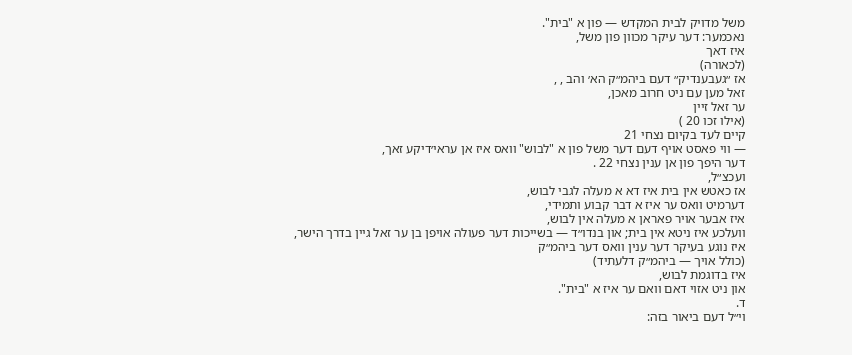משל מדויק לבית המקדש — פון א "בית".
נאכמער: דער עיקר מכוון פון משל,
איז דאך
(לכאורה)
אז ״געבענדיק״ דעם ביהמ״ק הא׳ והב , ,
זאל מען עם ניט חרוב מאכן,
ער זאל זיין
(אילו זכו 20 )
קיים לעד בקיום נצחי 21
— ווי פאסט אויף דעם דער משל פון א "לבוש" וואס איז אן עראי׳דיקע זאך,
דער היפך פון אן ענין נצחי 22 .
ועכצ״ל,
אז כאטש אין בית איז דא א מעלה לגבי לבוש,
דערמיט וואס ער איז א דבר קבוע ותמידי,
איז אבער אויר פאראן א מעלה אין לבוש,
וועלכע איז ניטא אין בית; און בנדו״ד — בשייכות דער פעולה אויפן בן ער זאל גיין בדרך הישר,
איז נוגע בעיקר דער ענין וואס דער ביהמ״ק
(כולל אויך — ביהמ״ק דלעתיד)
איז בדוגמת לבוש,
און ניט אזוי דאם וואם ער איז א "בית".
ד.
וי״ל דעם ביאור בזה: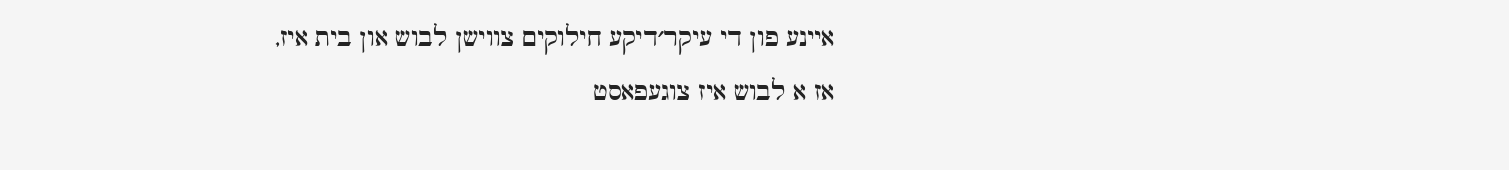איינע פון די עיקר׳דיקע חילוקים צווישן לבוש און בית איז,
אז א לבוש איז צוגעפאסט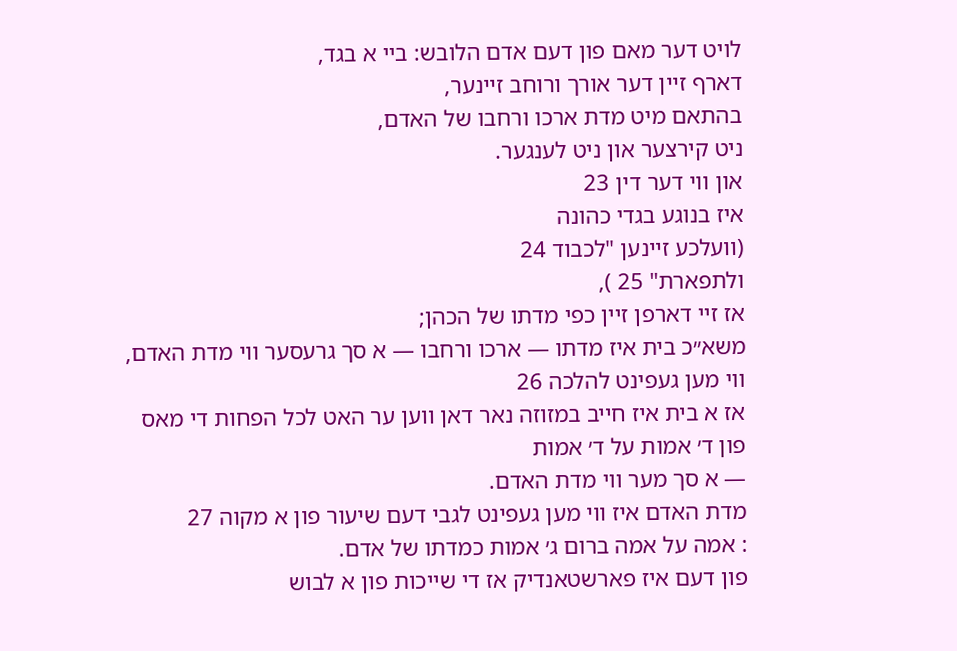לויט דער מאם פון דעם אדם הלובש: ביי א בגד,
דארף זיין דער אורך ורוחב זיינער,
בהתאם מיט מדת ארכו ורחבו של האדם,
ניט קירצער און ניט לענגער.
און ווי דער דין 23
איז בנוגע בגדי כהונה
(וועלכע זיינען "לכבוד 24
ולתפארת" 25 ),
אז זיי דארפן זיין כפי מדתו של הכהן;
משא״כ בית איז מדתו — ארכו ורחבו — א סך גרעסער ווי מדת האדם,
ווי מען געפינט להלכה 26
אז א בית איז חייב במזוזה נאר דאן ווען ער האט לכל הפחות די מאס פון ד׳ אמות על ד׳ אמות
— א סך מער ווי מדת האדם.
מדת האדם איז ווי מען געפינט לגבי דעם שיעור פון א מקוה 27
: אמה על אמה ברום ג׳ אמות כמדתו של אדם.
פון דעם איז פארשטאנדיק אז די שייכות פון א לבוש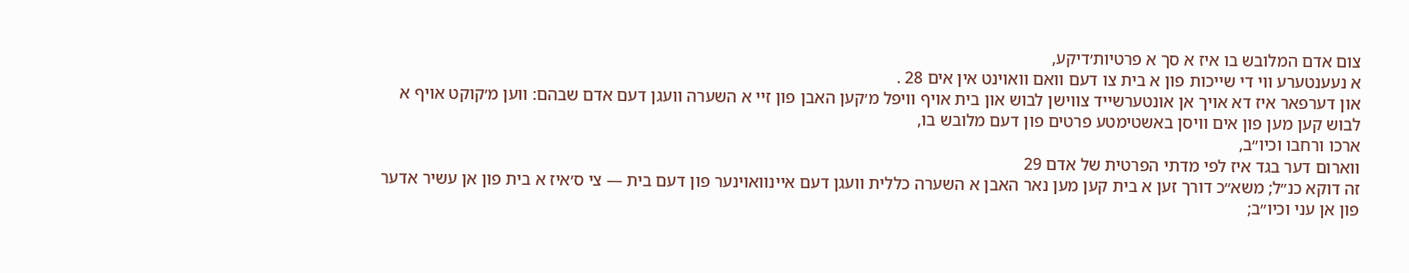צום אדם המלובש בו איז א סך א פרטיות׳דיקע,
א נעענטערע ווי די שייכות פון א בית צו דעם וואם וואוינט אין אים 28 .
און דערפאר איז דא אויך אן אונטערשייד צווישן לבוש און בית אויף וויפל מ׳קען האבן פון זיי א השערה וועגן דעם אדם שבהם: ווען מ׳קוקט אויף א לבוש קען מען פון אים וויסן באשטימטע פרטים פון דעם מלובש בו,
ארכו ורחבו וכיו״ב,
ווארום דער בגד איז לפי מדתי הפרטית של אדם 29
זה דוקא כנ״ל; משא״כ דורך זען א בית קען מען נאר האבן א השערה כללית וועגן דעם איינוואוינער פון דעם בית — צי ס׳איז א בית פון אן עשיר אדער פון אן עני וכיו״ב;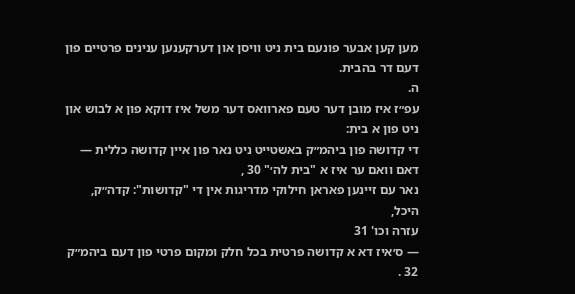מען קען אבער פונעם בית ניט וויסן און דערקענען ענינים פרטיים פון דעם דר בהבית.
ה.
עפ״ז איז מובן דער טעם פארוואס דער משל איז דוקא פון א לבוש און ניט פון א בית:
די קדושה פון ביהמ״ק באשטייט ניט נאר פון איין קדושה כללית — דאם וואם ער איז א "בית לה׳" 30 ,
נאר עם זיינען פאראן חילוקי מדריגות אין די "קדושות": קדה״ק,
היכל,
עזרה וכו' 31
— ס׳איז דא א קדושה פרטית בכל חלק ומקום פרטי פון דעם ביהמ״ק 32 .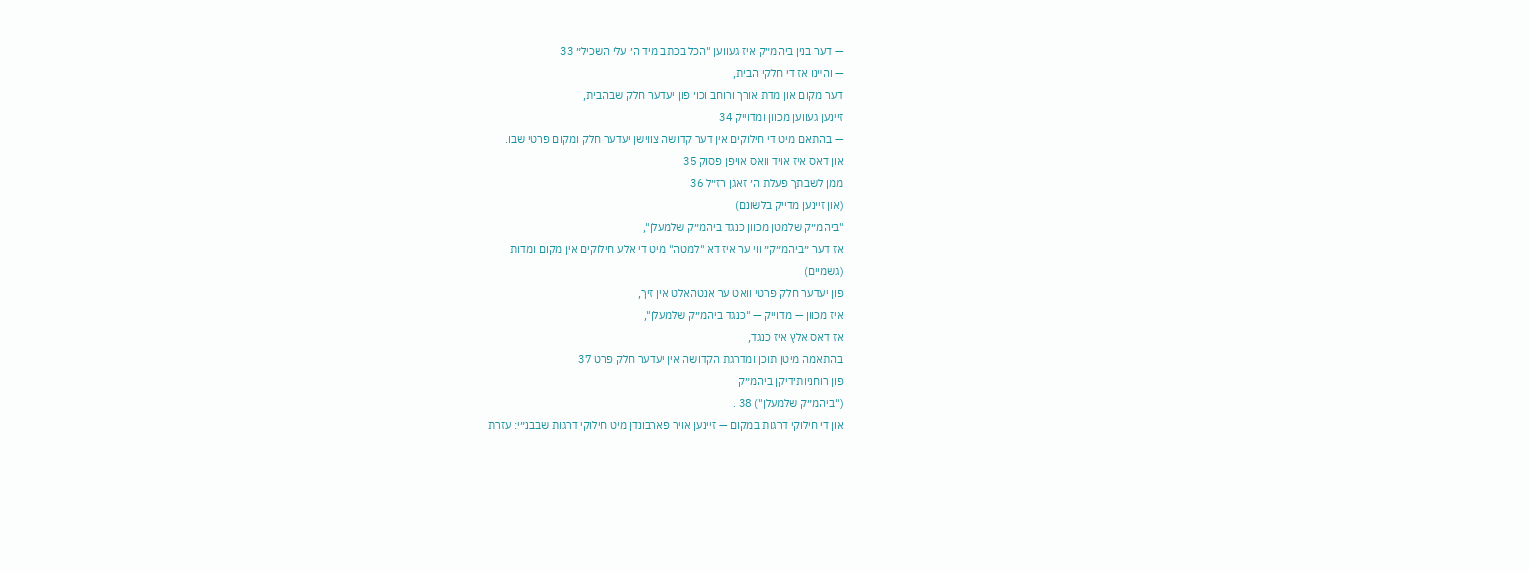— דער בנין ביהמ״ק איז געווען "הכל בכתב מיד ה׳ עלי השכיל״ 33
— והײנו אז די חלקי הבית,
דער מקום און מדת אורך ורוחב וכו׳ פון יעדער חלק שבהבית,
זיינען געווען מכוון ומדוייק 34
— בהתאם מיט די חילוקים אין דער קדושה צווישן יעדער חלק ומקום פרטי שבו.
און דאס איז אויד וואס אויפן פסוק 35
ממן לשבתך פעלת ה׳ זאגן רז״ל 36
(און זיינען מדייק בלשונם)
"ביהמ״ק שלמטן מכוון כנגד ביהמ״ק שלמעלן",
אז דער ״ביהמ״ק״ ווי ער איז דא "למטה" מיט די אלע חילוקים אין מקום ומדות
(גשמיים)
פון יעדער חלק פרטי וואט ער אנטהאלט אין זיך,
איז מכוון — מדוייק — "כנגד ביהמ״ק שלמעלן",
אז דאס אלץ איז כנגד,
בהתאמה מיטן תוכן ומדרגת הקדושה אין יעדער חלק פרט 37
פון רוחניות׳דיקן ביהמ״ק
("ביהמ״ק שלמעלן") 38 .
און די חילוקי דרגות במקום — זיינען אויר פארבונדן מיט חילוקי דרגות שבבנ״י: עזרת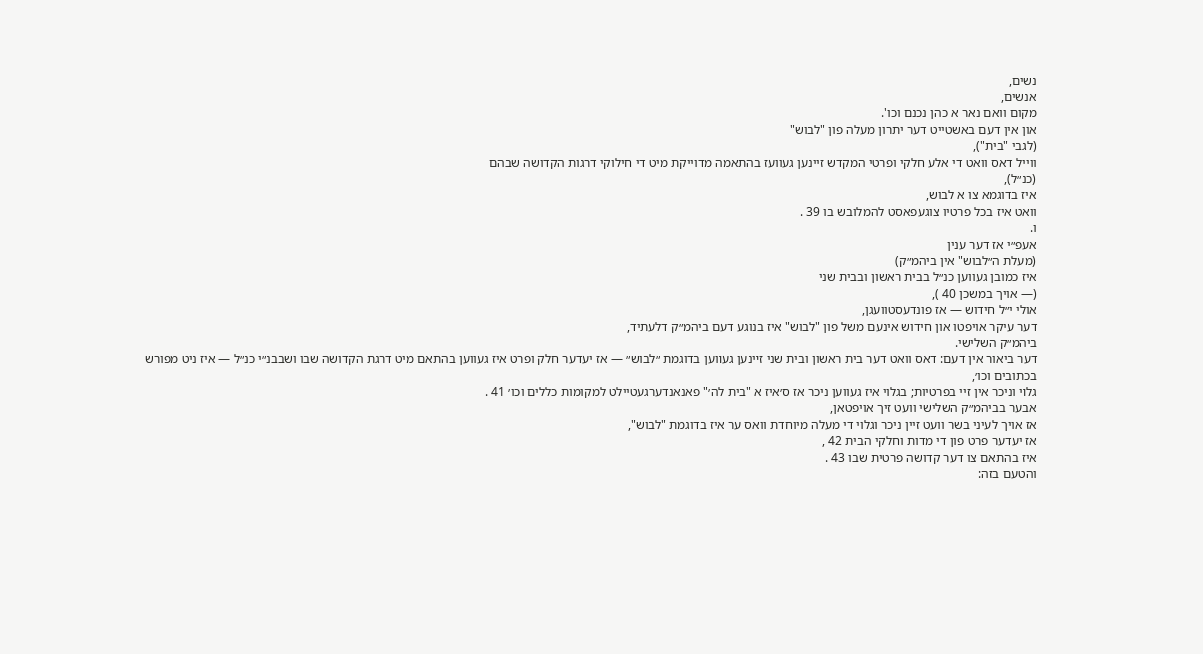נשים,
אנשים,
מקום וואם נאר א כהן נכנם וכו'.
און אין דעם באשטייט דער יתרון מעלה פון "לבוש"
(לגבי "בית"),
ווייל דאס וואט די אלע חלקי ופרטי המקדש זיינען געוועז בהתאמה מדוייקת מיט די חילוקי דרגות הקדושה שבהם
(כנ״ל),
איז בדוגמא צו א לבוש,
וואט איז בכל פרטיו צוגעפאסט להמלובש בו 39 .
ו.
אעפ״י אז דער ענין
(מעלת ה״לבוש" אין ביהמ״ק)
איז כמובן געווען כנ״ל בבית ראשון ובבית שני
(— אויך במשכן 40 ),
אולי י״ל חידוש — אז פונדעסטוועגן,
דער עיקר אויפטו און חידוש אינעם משל פון "לבוש" איז בנוגע דעם ביהמ״ק דלעתיד,
ביהמ״ק השלישי.
דער ביאור אין דעם: דאס וואט דער בית ראשון ובית שני זײנען געװען בדוגמת ״לבוש״ — אז יעדער חלק ופרט איז געווען בהתאם מיט דרגת הקדושה שבו ושבבנ״י כנ״ל — איז ניט מפורש בכתובים וכו׳,
גלױ וניכר אין זיי בפרטיות; בגלוי איז געווען ניכר אז ס׳איז א "בית לה׳" פאנאנדערגעטיילט למקומות כללים וכו׳ 41 .
אבער בביהמ״ק השלישי וועט זיך אויפטאן,
אז אויך לעיני בשר וועט זיין ניכר וגלוי די מעלה מיוחדת וואס ער איז בדוגמת "לבוש",
אז יעדער פרט פון די מדות וחלקי הבית 42 ,
איז בהתאם צו דער קדושה פרטית שבו 43 .
והטעם בזה: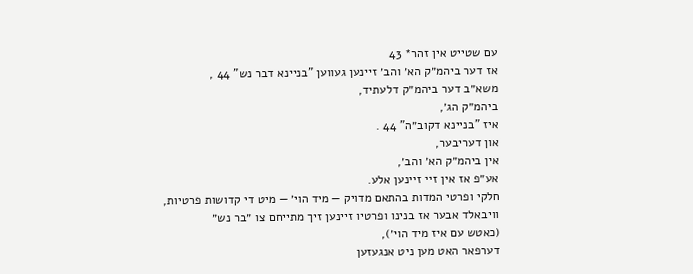עם שטייט אין זהר* 43
אז דער ביהמ״ק הא׳ והב׳ זיינען געווען "בניינא דבר נש" 44 ,
משא״ב דער ביהמ״ק דלעתיד,
ביהמ״ק הג׳,
איז "בניינא דקוב״ה" 44 .
און דעריבער,
אין ביהמ״ק הא׳ והב׳,
אע״פ אז אין זיי זיינען אלע.
חלקי ופרטי המדות בהתאם מדויק — מיד הוי׳ — מיט די קדושות פרטיות,
וויבאלד אבער אז בנינו ופרטיו זיינען זיך מתייחם צו ״בר נש״
(כאטש עם איז מיד הוי׳),
דערפאר האט מען ניט אנגעזען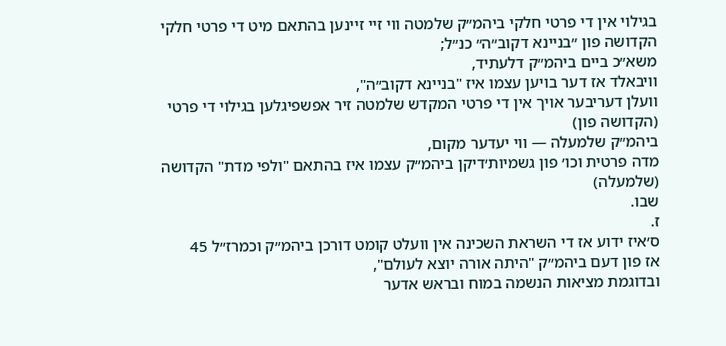בגילוי אין די פרטי חלקי ביהמ״ק שלמטה ווי זיי זיינען בהתאם מיט די פרטי חלקי הקדושה פון ״בניינא דקוב״ה״ כנ״ל;
משא״כ ביים ביהמ״ק דלעתיד,
וויבאלד אז דער בויען עצמו איז "בניינא דקוב״ה",
וועלן דעריבער אויך אין די פרטי המקדש שלמטה זיר אפשפיגלען בגילוי די פרטי
(הקדושה פון)
ביהמ״ק שלמעלה — ווי יעדער מקום,
מדה פרטית וכו׳ פון גשמיות׳דיקן ביהמ״ק עצמו איז בהתאם "ולפי מדת" הקדושה
(שלמעלה)
שבו.
ז.
ס׳איז ידוע אז די השראת השכינה אין וועלט קומט דורכן ביהמ״ק וכמרז״ל 45
אז פון דעם ביהמ״ק "היתה אורה יוצא לעולם",
ובדוגמת מציאות הנשמה במוח ובראש אדער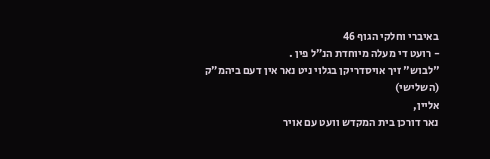באיברי וחלקי הגוף 46
- רועט די מעלה מיוחדת הנ״ל פין .
"לבוש" זיך אויסדריקן בגלוי ניט נאר אין דעם ביהמ״ק
(השלישי)
אליין,
נאר דורכן בית המקדש וועט עם אויר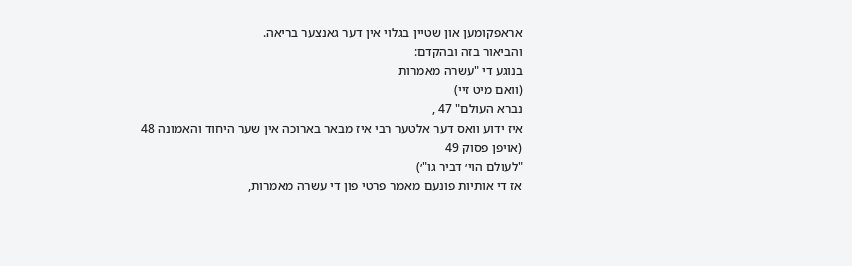אראפקומען און שטיין בגלוי אין דער גאנצער בריאה.
והביאור בזה ובהקדם:
בנוגע די "עשרה מאמרות
(וואם מיט זיי)
נברא העולם" 47 ,
איז ידוע וואס דער אלטער רבי איז מבאר בארוכה אין שער היחוד והאמונה 48
(אויפן פסוק 49
"לעולם הוי׳ דביר גו"׳)
אז די אותיות פונעם מאמר פרטי פון די עשרה מאמרות,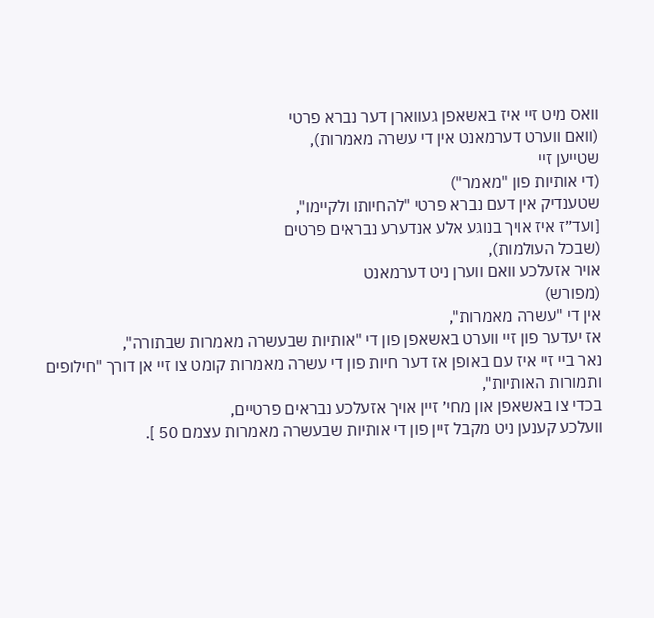וואס מיט זיי איז באשאפן געווארן דער נברא פרטי
(וואם ווערט דערמאנט אין די עשרה מאמרות),
שטייען זיי
(די אותיות פון "מאמר")
שטענדיק אין דעם נברא פרטי "להחיותו ולקיימו",
[ועד״ז איז אויך בנוגע אלע אנדערע נבראים פרטים
(שבכל העולמות),
אויר אזעלכע וואם ווערן ניט דערמאנט
(מפורש)
אין די "עשרה מאמרות",
אז יעדער פון זיי ווערט באשאפן פון די "אותיות שבעשרה מאמרות שבתורה",
נאר ביי זיי איז עם באופן אז דער חיות פון די עשרה מאמרות קומט צו זיי אן דורך "חילופים ותמורות האותיות",
בכדי צו באשאפן און מחי׳ זיין אויך אזעלכע נבראים פרטיים,
וועלכע קענען ניט מקבל זיין פון די אותיות שבעשרה מאמרות עצמם 50 ].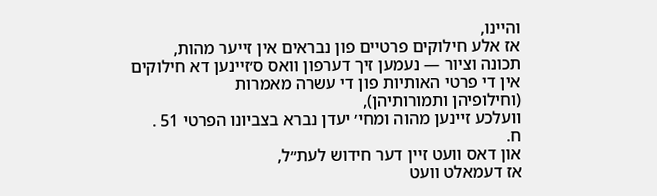והיינו,
אז אלע חילוקים פרטיים פון נבראים אין זייער מהות,
תכונה וציור — נעמען זיך דערפון וואס ס׳זיינען דא חילוקים אין די פרטי האותיות פון די עשרה מאמרות
(וחילופיהן ותמורותיהן),
וועלכע זיינען מהוה ומחי׳ יעדן נברא בצביונו הפרטי 51 .
ח.
און דאס וועט זיין דער חידוש לעת״ל,
אז דעמאלט וועט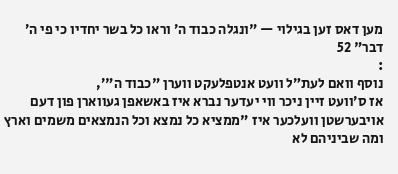מען דאס זען בגילוי — "ונגלה כבוד ה׳ וראו כל בשר יחדיו כי פי ה׳ דבר" 52
:
נוסף וואם לעת״ל וועט אנטפלעקט ווערן "כבוד ה"׳,
אז ס׳וועט זיין ניכר ווי יעדער נברא איז באשאפן געווארן פון דעם אויבערשטן וועלכער איז "ממציא כל נמצא וכל הנמצאים משמים וארץ ומה שביניהם לא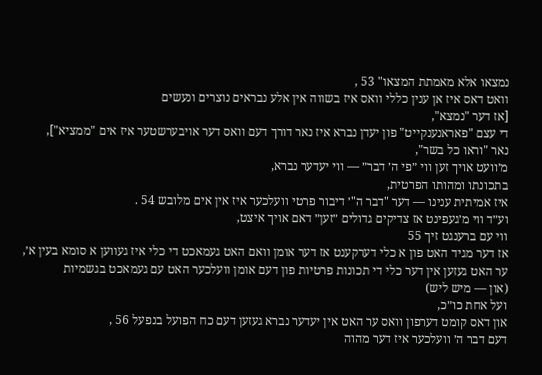נמצאו אלא מאמתת המצאו" 53 ,
וואט דאס איז אן ענין כללי וואס איז בשווה אין אלע נבראים נוצרים ונעשים
[אז דער "נמצא",
די עצם "פאראנענקייט" פון יעדן נברא איז נאר דורך דעם וואס דער אויבערשטער איז אים "ממציא"],
נאר "וראו כל בשר",
מ׳וועט אויך זען ווי ״פי ה׳ דבר״ — ווי יעדער נברא,
בתכונתו ומהותו הפרטית,
איז אמיתית ענינו — דער "דבר ה"׳ דיבור פרטי וועלכער איז אין אים מלובש 54 .
וע״ד ווי מ׳געפינט אז צדיקים גדולים ״זען״ דאם אויך איצט,
ווי עם ברענגט זיך 55
אז דער מגיד האט פון א כלי דערקענט אז דער אומן וואם האט געמאכט די כלי איז געווען א סומא בעין א׳,
ער האט געזען אין דער כלי די תכונות פרטיות פון דעם אומן וועלכער האט עם געמאכט בגשמיות
(און — מיש ליש)
ועל אחת כו״כ,
און דאס קומט דערפון וואס ער האט אין יעדער נברא געזען דעם כח הפועל בנפעל 56 ,
דעם דבר ה׳ וועלכער איז דער מהוה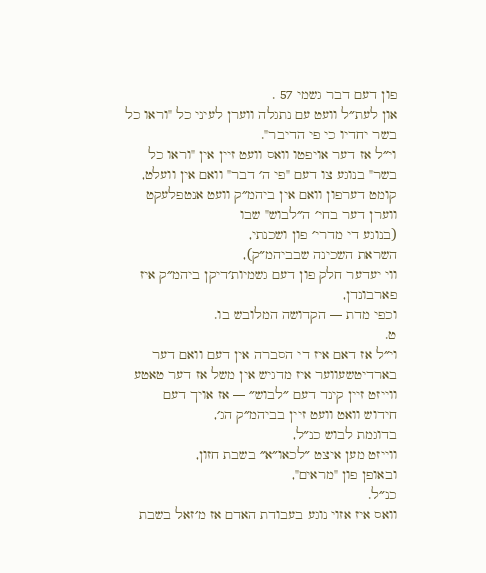פון דעם דבר גשמי 57 .
און לעת״ל וועט עם נתגלה ווערן לעיני כל "וראו כל בשר יחדיו כי פי הדיבר".
וי״ל אז דער אויפטו וואס וועט זיין אין "וראו כל בשר" בנוגע צו דעם "פי ה׳ דבר" וואם אין וועלט,
קומט דערפון וואם אין ביהמ״ק וועט אנטפלעקט ווערן דער בחי׳ ה״לבוש" שבו
(בנוגע די מדרי׳ פון ושכנתי,
השראת השכינה שבביהמ״ק),
ווי יעדער חלק פון דעם גשמיות׳דיקן ביהמ״ק איז פארבונדן,
וכפי מדת — הקדושה המלובש בו.
ט.
וי״ל אז דאם איז די הסברה אין דעם וואם דער בארדיטשעווער איז מדגיש אין משל אז דער טאטע ווייזט זיין קינד דעם ״לבוש״ — אז אויך דעם
חידוש וואט וועט זיין בביהמ״ק הג׳,
בדוגמת לבוש כנ״ל,
ווייזט מען איצט ״לכאו״א״ בשבת חזון,
ובאופן פון "מראים",
כנ״ל.
וואס איז אזוי נוגע בעבודת האדם אז מ׳זאל בשבת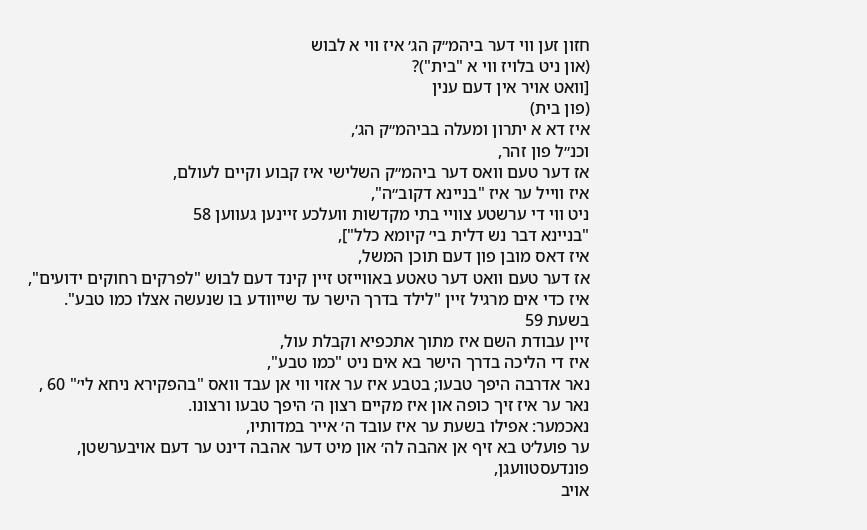חזון זען ווי דער ביהמ״ק הג׳ איז ווי א לבוש
(און ניט בלויז ווי א "בית")?
[וואט אויר אין דעם ענין
(פון בית)
איז דא א יתרון ומעלה בביהמ״ק הג׳,
וכנ״ל פון זהר,
אז דער טעם וואס דער ביהמ״ק השלישי איז קבוע וקײם לעולם,
איז ווייל ער איז "בניינא דקוב״ה",
ניט ווי די ערשטע צוויי בתי מקדשות וועלכע זיינען געווען 58
"בניינא דבר נש דלית בי׳ קיומא כלל"],
איז דאס מובן פון דעם תוכן המשל,
אז דער טעם וואט דער טאטע באווייזט זיין קינד דעם לבוש "לפרקים רחוקים ידועים",
איז כדי אים מרגיל זיין "לילד בדרך הישר עד שייוודע בו שנעשה אצלו כמו טבע".
בשעת 59
זיין עבודת השם איז מתוך אתכפיא וקבלת עול,
איז די הליכה בדרך הישר בא אים ניט "כמו טבע",
נאר אדרבה היפך טבעו; בטבע איז ער אזוי ווי אן עבד וואס "בהפקירא ניחא לי׳" 60 ,
נאר ער איז זיך כופה און איז מקיים רצון ה׳ היפך טבעו ורצונו.
נאכמער: אפילו בשעת ער איז עובד ה׳ אייר במדותיו,
ער פועל׳ט בא זיף אן אהבה לה׳ און מיט דער אהבה דינט ער דעם אויבערשטן,
פונדעסטוועגן,
אויב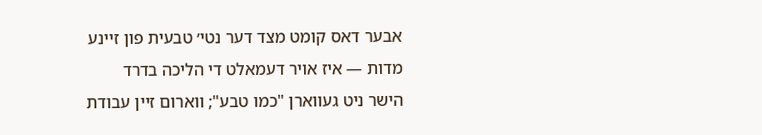אבער דאס קומט מצד דער נטי׳ טבעית פון זיינע מדות — איז אויר דעמאלט די הליכה בדרד הישר ניט געווארן "כמו טבע"; ווארום זיין עבודת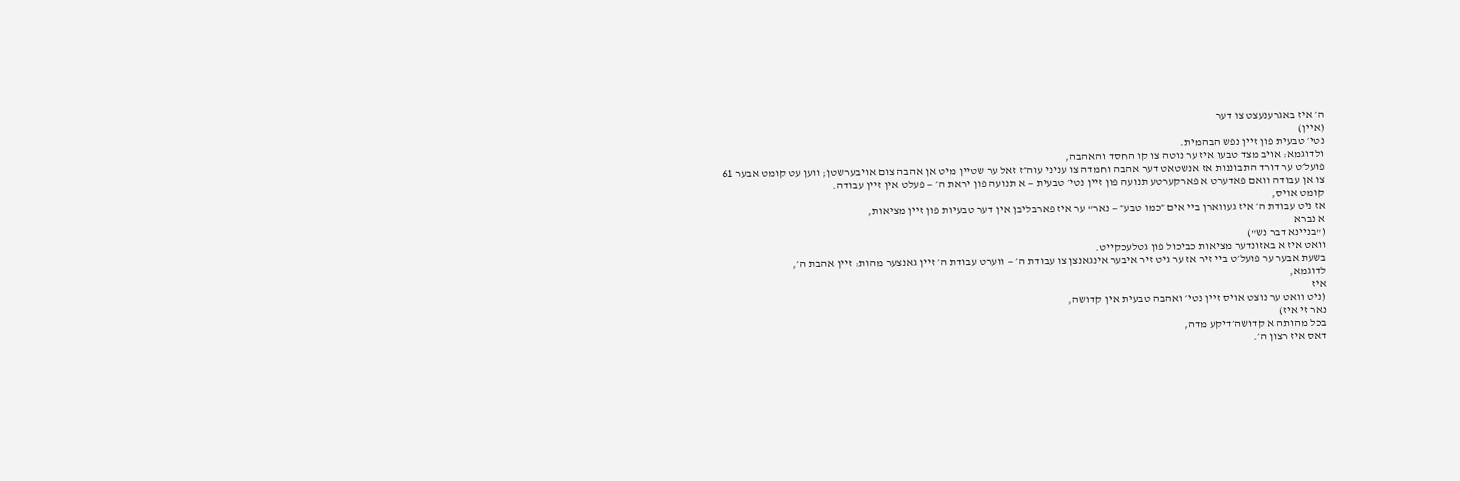ה׳ איז באגרענעצט צו דער
(איין)
נטי׳ טבעית פון זיין נפש הבהמית.
ולדוגמא: אויב מצד טבעו איז ער נוטה צו קו החסד והאהבה,
פועל׳ט ער דורד התבוננות אז אנשטאט דער אהבה וחמדה צו עניני עוה״ז זאל ער שטיין מיט אן אהבה צום אויבערשטן; ווען עט קומט אבער 61
צו אן עבודה וואם פאדערט א פארקערטע תנועה פון זיין נטי׳ טבעית — א תנועה פון יראת ה׳ — פעלט אין זיין עבודה.
קומט אויס,
אז ניט עבודת ה׳ איז געווארן ביי אים ״כמו טבע״ — נאר“ ער איז פארבליבן אין דער טבעיות פון זיין מציאות,
א נברא
("בניינא דבר נש")
וואט איז א באזונדער מציאות כביכול פון גטלעכקייט.
בשעת אבער ער פועל׳ט ביי זיר אז ער גיט זיר איבער אינגאנצן צו עבודת ה׳ — ווערט עבודת ה׳ זיין גאנצער מהות: זיין אהבת ה׳,
לדוגמא,
איז
(ניט וואט ער נוצט אויס זיין נטי׳ ואהבה טבעית אין קדושה,
נאר זי איז)
בכל מהותה א קדושה׳דיקע מדה,
דאס איז רצון ה׳.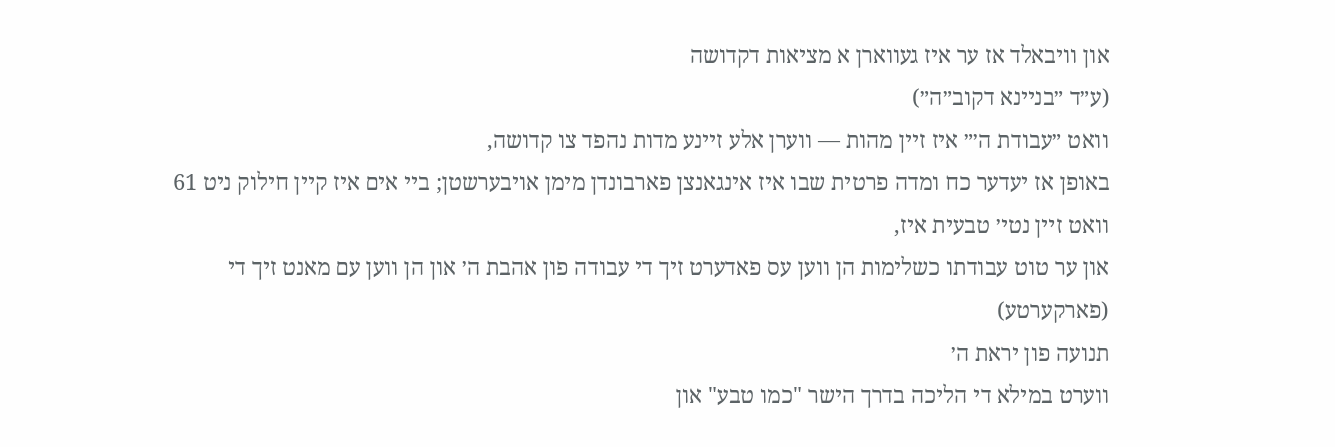און וויבאלד אז ער איז געווארן א מציאות דקדושה
(ע״ד ״בניינא דקוב״ה״)
וואט ״עבודת ה׳״ איז זיין מהות — ווערן אלע זיינע מדות נהפד צו קדושה,
באופן אז יעדער כח ומדה פרטית שבו איז אינגאנצן פארבונדן מימן אויבערשטן; ביי אים איז קיין חילוק ניט 61
וואט זײן נטי׳ טבעית איז,
און ער טוט עבודתו כשלימות הן ווען עס פאדערט זיך די עבודה פון אהבת ה׳ און הן ווען עם מאנט זיך די
(פארקערטע)
תנועה פון יראת ה׳
ווערט במילא די הליכה בדרך הישר "כמו טבע" און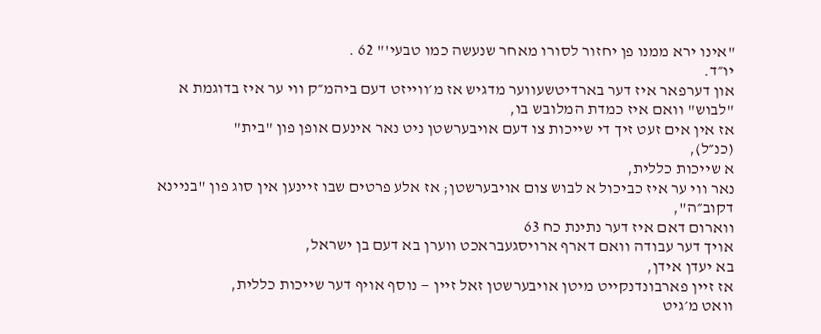"אינו ירא ממנו פן יחזור לסורו מאחר שנעשה כמו טבעי'" 62 .
יו״ד.
און דערפאר איז דער בארדיטשעווער מדגיש אז מ׳ווייזט דעם ביהמ״ק ווי ער איז בדוגמת א "לבוש" וואם איז כמדת המלובש בו,
אז אין אים זעט זיך די שייכות צו דעם אויבערשטן ניט נאר אינעם אופן פון "בית"
(כנ״ל),
א שייכות כללית,
נאר ווי ער איז כביכול א לבוש צום אויבערשטן; אז אלע פרטים שבו זיינען אין סוג פון "בניינא דקוב״ה",
ווארום דאם איז דער נתינת כח 63
אויך דער עבודה וואם דארף ארויסגעבראכט ווערן בא דעם בן ישראל,
בא יעדן אידן,
אז זיין פארבונדנקייט מיטן אויבערשטן זאל זיין — נוסף אויף דער שייכות כללית,
וואט מ׳גיט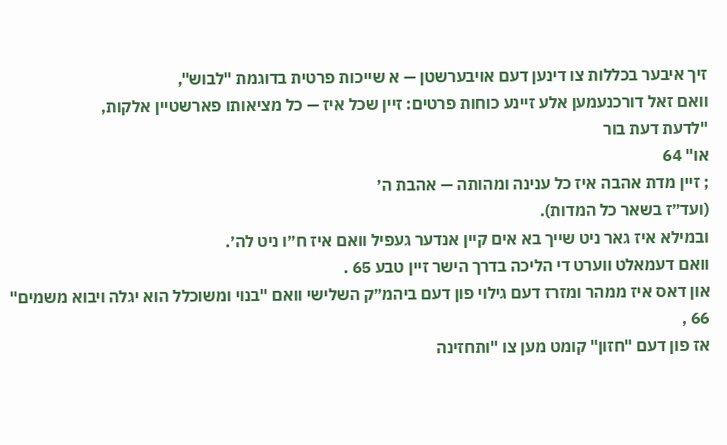זיך איבער בכללות צו דינען דעם אויבערשטן — א שייכות פרטית בדוגמת "לבוש",
וואם זאל דורכנעמען אלע זיינע כוחות פרטים: זיין שכל איז — כל מציאותו פארשטיין אלקות,
"לדעת דעת בור
או" 64
; זיין מדת אהבה איז כל ענינה ומהותה — אהבת ה׳
(ועד״ז בשאר כל המדות).
ובמילא איז גאר ניט שייך בא אים קיין אנדער געפיל וואם איז ח״ו ניט לה׳.
וואם דעמאלט ווערט די הליכה בדרך הישר זיין טבע 65 .
און דאס איז ממהר ומזרז דעם גילוי פון דעם ביהמ״ק השלישי וואם "בנוי ומשוכלל הוא יגלה ויבוא משמים" 66 ,
אז פון דעם "חזון" קומט מען צו "ותחזינה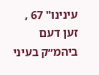עינינו" 67 ,
זען דעם ביהמ״ק בעיני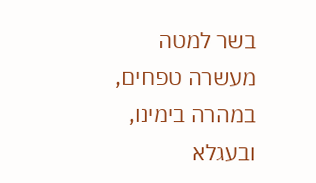בשר למטה מעשרה טפחים,
במהרה בימינו,
ובעגלא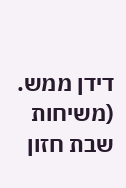דידן ממש.
(משיחות שבת חזון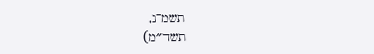תשמ־נ,
תשד״מ)